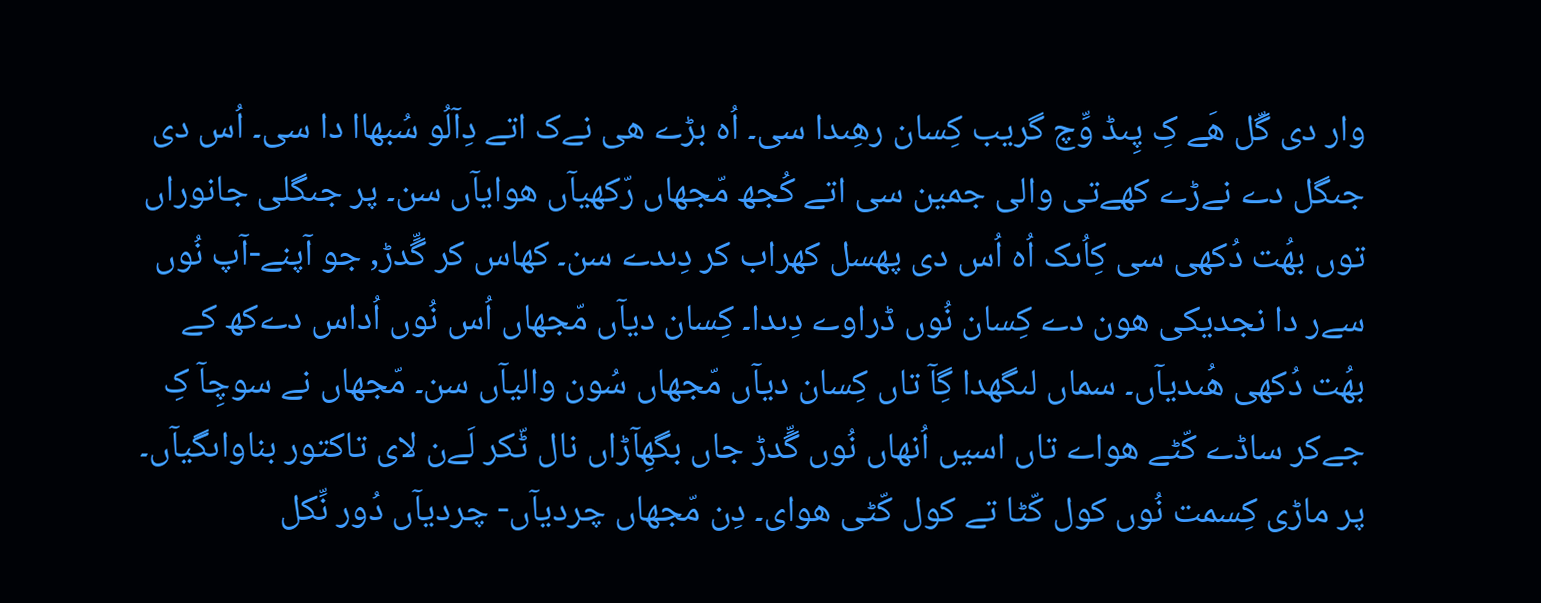وار دی گّل هَے کِ پِںڈ وِّچ گریب کِسان رهِںدا سی۔ اُه بڑے هی نےک اتے دِآلُو سُبھاا دا سی۔ اُس دی جںگل دے نےڑے کھےتی والی جمین سی اتے کُجھ مّجھاں رّکھیآں هوایآں سن۔ پر جںگلی جانوراں توں بهُت دُکھی سی کِاُںک اُه اُس دی پھسل کھراب کر دِںدے سن۔ کھاس کر گِّدڑ, جو آپنے-آپ نُوں سےر دا نجدیکی هون دے کِسان نُوں ڈراوے دِںدا۔ کِسان دیآں مّجھاں اُس نُوں اُداس دےکھ کے بهُت دُکھی هُںدیآں۔ سماں لںگھدا گِآ تاں کِسان دیآں مّجھاں سُون والیآں سن۔ مّجھاں نے سوچِآ کِ جےکر ساڈے کّٹے هواے تاں اسیں اُنھاں نُوں گِّدڑ جاں بگھِآڑاں نال ٹّکر لَےن لای تاکتور بناواںگیآں۔
پر ماڑی کِسمت نُوں کول کّٹا تے کول کّٹی هوای۔ دِن مّجھاں چردیآں- چردیآں دُور نِّکل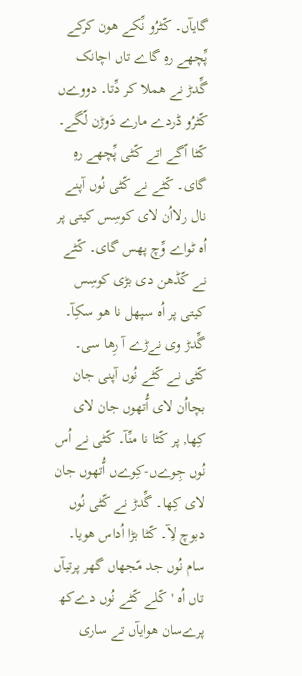گایآں۔ کّٹرُو نِّکے هون کرکے پِّچھے رهِ گاے تاں اچانک گِّدڑ نے هملا کر دِّتا۔ دووےں کّٹرُو ڈردے مارے دَوڑن لّگے۔ کّٹا اّگے اتے کّٹی پِّچھے رهِ گای۔ کّٹے نے کّٹی نُوں آپنے نال رلااُن لای کوسِس کیتی پر اُه ٹواے وِّچ پھس گای۔ کّٹے نے کّڈھن دی بڑی کوسِس کیتی پر اُه سپھل نا هو سکِآ۔ گِّدڑ وی نےڑے آ رِها سی۔
کّٹی نے کّٹے نُوں آپنی جان بچااُن لای اُّتھوں جان لای کِها, پر کّٹا نا منِّآ۔ کّٹی نے اُس نُوں جِوےں-کِوےں اُّتھوں جان لای کِها۔ گِّدڑ نے کّٹی نُوں دبوچ لِآ۔ کّٹا بڑا اُداس هويا۔ سام نُوں جد مّجھاں گھر پرتیآں تاں اُه 'کّلے کّٹے نُوں دےکھ پرےسان هوایآں تے ساری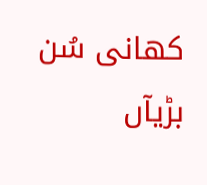کهانی سُن بڑیآں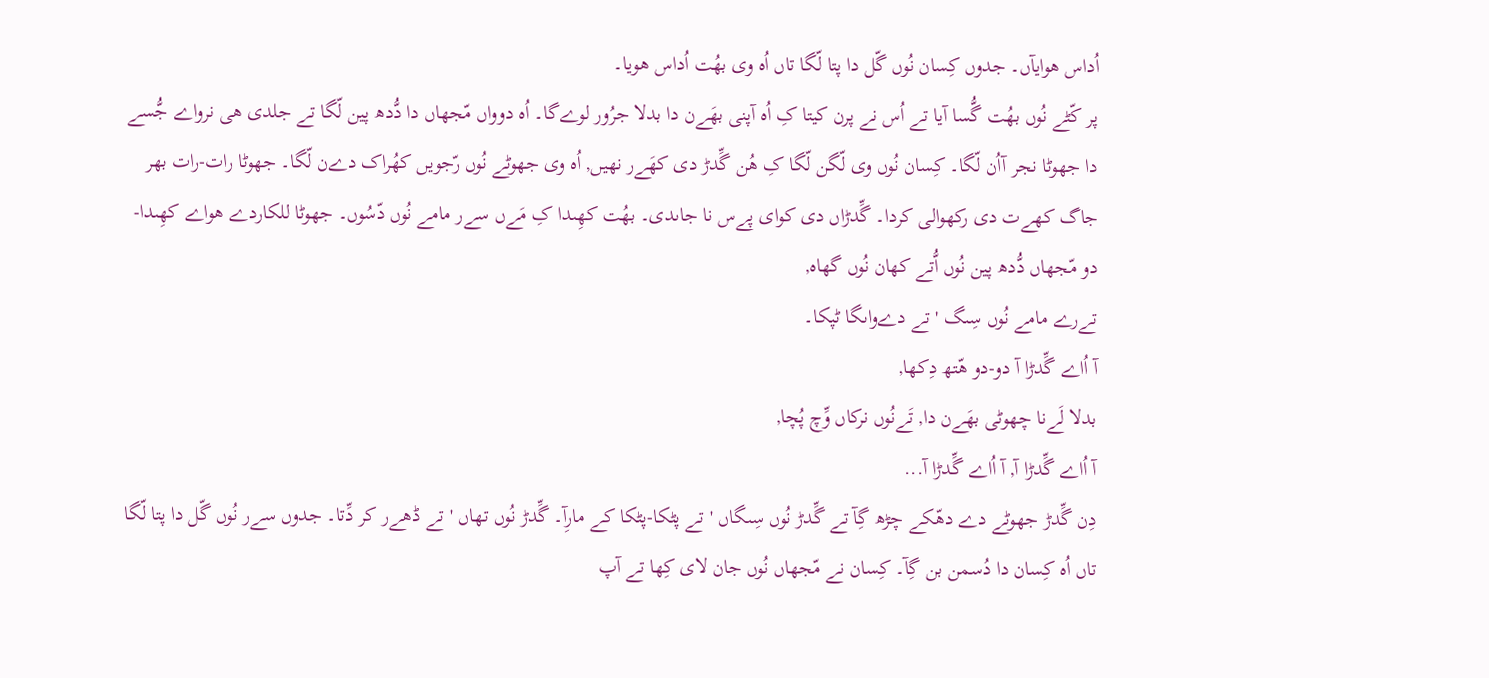اُداس هوایآں۔ جدوں کِسان نُوں گّل دا پتا لّگا تاں اُه وی بهُت اُداس هويا۔
پر کّٹے نُوں بهُت گُّسا آيا تے اُس نے پرن کیتا کِ اُه آپنی بھَےن دا بدلا جرُور لوےگا۔ اُه دوواں مّجھاں دا دُّدھ پین لّگا تے جلدی هی نرواے جُّسے دا جھوٹا نجر آاُن لّگا۔ کِسان نُوں وی لّگن لّگا کِ هُن گِّدڑ دی کھَےر نهیں, اُه وی جھوٹے نُوں رّجویں کھُراک دےن لّگا۔ جھوٹا رات-رات بھر جاگ کھےت دی رکھوالی کردا۔ گِّدڑاں دی کوای پےس نا جاںدی۔ بهُت کهِںدا کِ مَےں سےر مامے نُوں دّسُوں۔ جھوٹا للکاردے هواے کهِںدا-
دو مّجھاں دُّدھ پین نُوں اُّتے کھان نُوں گھاه,
تےرے مامے نُوں سِںگ 'تے دےواںگا ٹپکا۔
آ اُاے گِّدڑا آ دو-دو هّتھ دِکھا,
بدلا لَےنا چھوٹی بھَےن دا, تَےنُوں نرکاں وِّچ پُچا,
آ اُاے گِّدڑا آ, آ اُاے گِّدڑا آ...
دِن گِّدڑ جھوٹے دے دھّکے چڑھ گِآ تے گِّدڑ نُوں سِںگاں 'تے پٹکا-پٹکا کے مارِآ۔ گِّدڑ نُوں تھاں 'تے ڈھےر کر دِّتا۔ جدوں سےر نُوں گّل دا پتا لّگا تاں اُه کِسان دا دُسمن بن گِآ۔ کِسان نے مّجھاں نُوں جان لای کِها تے آپ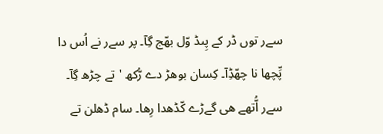سےر توں ڈر کے پِںڈ وّل بھّج گِآ۔ پر سےر نے اُس دا پِّچھا نا چھّڈِآ۔ کِسان بوهڑ دے رُّکھ 'تے چڑھ گِآ۔ سےر اُّتھے هی گےڑے کّڈھدا رِها۔ سام ڈھلن تے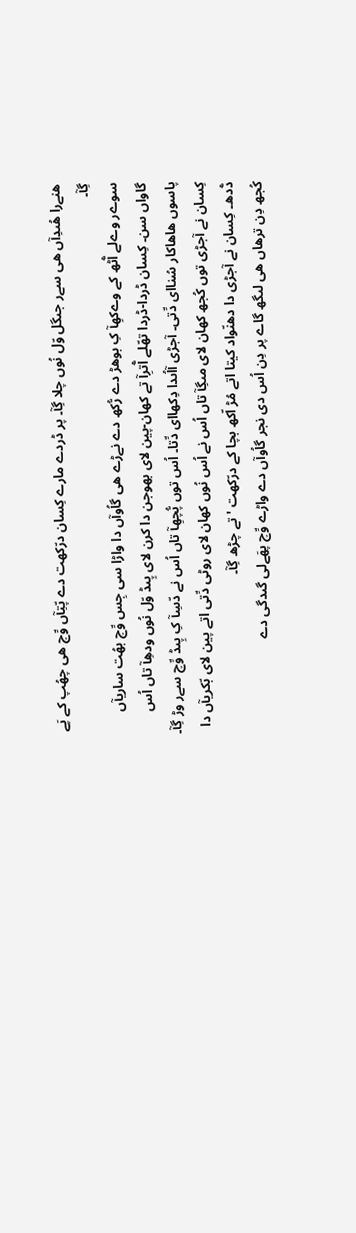هنےرا هُںدِآں هی سےر جںگل وّل نُوں چلا گِآ۔ پر ڈردے مارے کِسان درّکھت دے پّتِآں وِّچ هی چھُپ کے پَے گِآ۔
سوےر وےلے اُّٹھ کے وےکھِآ کِ بوهڑ دے رُّکھ دے نےڑے هی گاُوآں دا واڑا سی جِس وِّچ بهُت ساریآں گاواں سن۔ کِسان ڈردا-ڈردا تھّلے اُّترِآ تے کھان-پین لای بھوجن دا کرن لای پِںڈ وّل نُوں ودھِآ تاں اُس پاسوں هاهاکار سُناای دِّتی۔ آجڑی آاُںدا دِکھاای دِّتا۔ اُس توں پُّچھِآ تاں اُس نے دّسِآ کِ پِںڈ وِّچ سےر وڑ گِآ۔ کِسان نے آجڑی توں کُجھ کھان لای مںگِآ تاں اُس نے اُس نُوں کھان لای روٹی دِّتی اتے پین لای بّکریآں دا دُّدھ۔ کِسان نے آجڑی دا دھنّواد کیتا اتے مُڑ اّکھ بچا کے درّکھت 'تے چڑھ گِآ۔
کُجھ دِن ترھاں هی لںگھ گاے پر دِن اُس دی نجر گاُوآں دے واڑے وِّچ پھَےلی گںدگی دے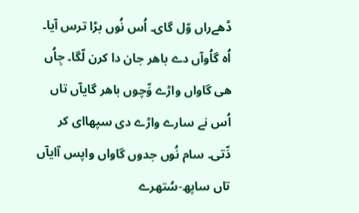ڈھےراں وّل گای۔ اُس نُوں بڑا ترس آيا۔ اُه گاُوآں دے باهر جان دا کرن لّگا۔ جِاُں هی گاواں واڑے وِّچوں باهر گایآں تاں اُس نے سارے واڑے دی سپھاای کر دِّتی۔ سام نُوں جدوں گاواں واپس آایآں تاں ساپھ-سُتھرے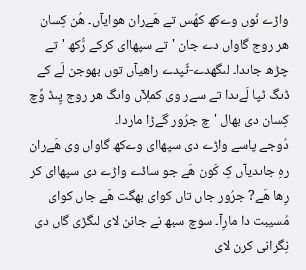واڑے نُوں وےکھ کھُس تے هَےران هوایآں۔ هُن کِسان هر روج گاواں دے جان 'تے سپھاای کرکے رُّکھ 'تے چڑھ جاںدا۔ لںگھدے-ٹّپدے راهیآں توں بھوجن لَے کے ڈںگ ٹپا لَےںدا تے سےر وی کملِآں واںگ هر روج پِںڈ وِّچ کِسان دی بھال 'چ جرُور گےڑا ماردا۔
دُوجے پاسے واڑے دی سپھاای وےکھ گاواں وی هَےران رهِ جاںدیآں کِ کَون هَے جو ساڈے واڑے دی سپھاای کر رِها هَے? جرُور جاں تاں کوای بھگت هَے جاں کوای مُسیبت دا مارِآ۔ سوچ سبھ نے جانن لای لںگڑی گاں دی نِگرانی کرن لای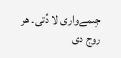جِںمےواری لا دِّتی۔ هر روج دی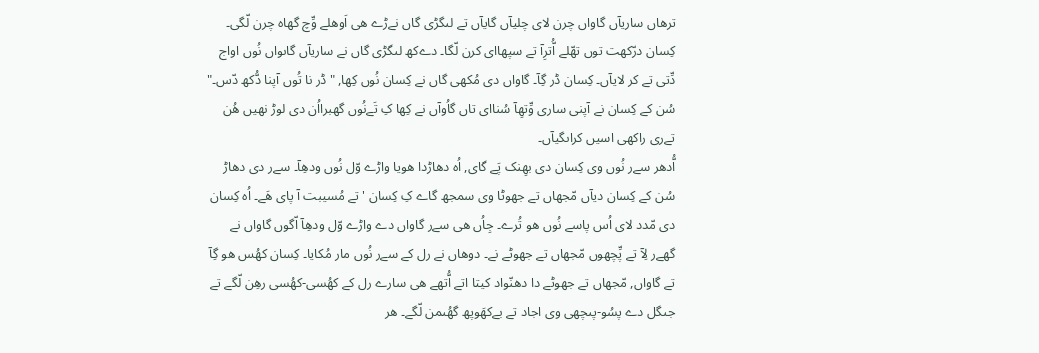ترھاں ساریآں گاواں چرن لای چلیآں گایآں تے لںگڑی گاں نےڑے هی اَوهلے وِّچ گھاه چرن لّگی۔ کِسان درّکھت توں تھّلے اُّترِآ تے سپھاای کرن لّگا۔ دےکھ لںگڑی گاں نے ساریآں گاںواں نُوں اواج دِّتی تے کر لایآں۔ کِسان ڈر گِآ۔ گاواں دی مُکھی گاں نے کِسان نُوں کِها, "ڈر نا تُوں آپنا دُّکھ دّس۔" سُن کے کِسان نے آپنی ساری وِّتھِآ سُناای تاں گاُوآں نے کِها کِ تَےنُوں گھبرااُن دی لوڑ نهیں هُن تےری راکھی اسیں کراںگیآں۔
اُّدھر سےر نُوں وی کِسان دی بھِنک پَے گای, اُه دهاڑدا هويا واڑے وّل نُوں ودھِآ۔ سےر دی دهاڑ سُن کے کِسان دیآں مّجھاں تے جھوٹا وی سمجھ گاے کِ کِسان 'تے مُسیبت آ پای هَے۔ اُه کِسان دی مّدد لای اُس پاسے نُوں هو تُرے۔ جِاُں هی سےر گاواں دے واڑے وّل ودھِآ اّگوں گاواں نے گھےر لِآ تے پِّچھوں مّجھاں تے جھوٹے نے۔ دوهاں نے رل کے سےر نُوں مار مُکايا۔ کِسان کھُس هو گِآ تے گاواں, مّجھاں تے جھوٹے دا دھنّواد کیتا اتے اُّتھے هی سارے رل کے کھُسی-کھُسی رهِن لّگے تے جںگل دے پسُو-پںچھی وی اجاد تے بےکھَوپھ گھُںمن لّگے۔ هر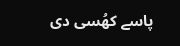پاسے کھُسی دی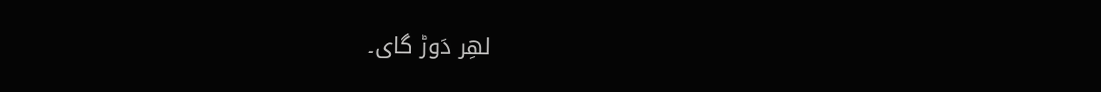لهِر دَوڑ گای۔